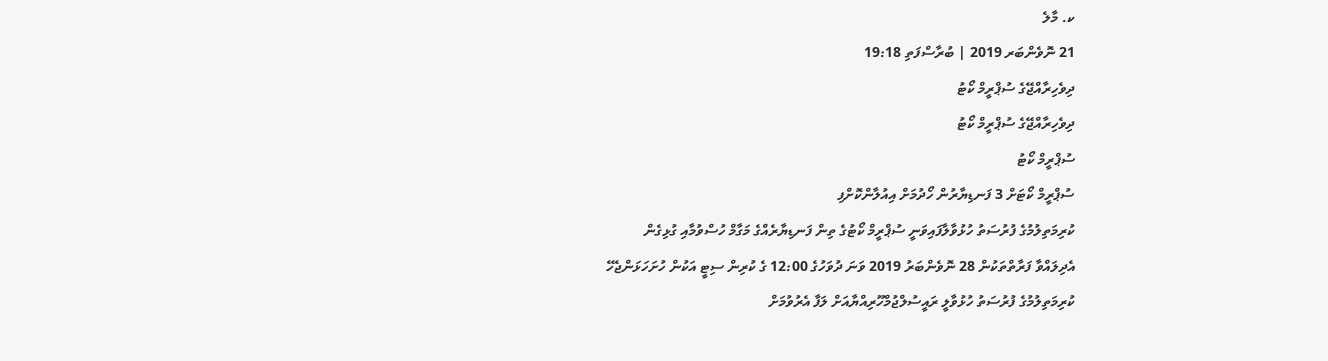ކ. މާލެ
21 ނޮވެންބަރ 2019 | ބުރާސްފަތި 19:18
ދިވެހިރާއްޖޭގެ ސުޕްރީމް ކޯޓު
ދިވެހިރާއްޖޭގެ ސުޕްރީމް ކޯޓު
ސުޕްރީމް ކޯޓު
ސުޕްރީމް ކޯޓަށް 3 ފަނޑިޔާރުން ހޯދުމަށް އިއުލާންކޮށްފި
ކުރިމަތިލުމުގެ ފުރުސަތު ހުޅުވާލާފައިވަނީ ސުޕްރީމް ކޯޓުގެ ތިން ފަނޑިޔާރެއްގެ މަގާމް ހުސްވުމާއި ގުޅިގެން
އެދިލައްވާ ފަރާތްތަކުން 28 ނޮވެންބަރު 2019 ވަނަ ދުވަހުގެ 12:00 ގެ ކުރިން ސިޓީ އަކުން ހުށަހަޅަންޖެހޭ
ކުރިމަތިލުމުގެ ފުރުސަތު ހުޅުވާލީ ރައީސުލްޖުމްހޫރިއްޔާއަށް ލަފާ އެރުވުމަށް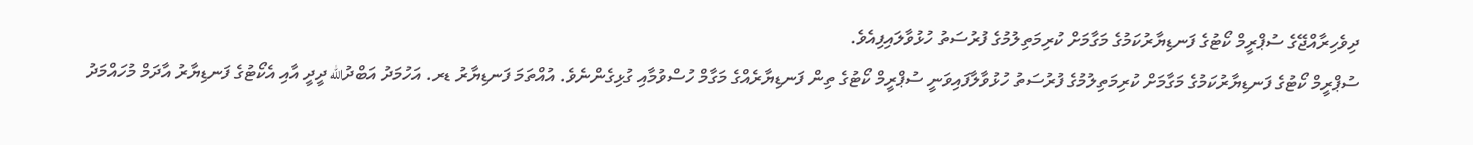ދިވެހިރާއްޖޭގެ ސުޕްރީމް ކޯޓުގެ ފަނޑިޔާރުކަމުގެ މަގާމަށް ކުރިމަތިލުމުގެ ފުރުސަތު ހުޅުވާލައިފިއެވެ.
ސުޕްރީމް ކޯޓުގެ ފަނޑިޔާރުކަމުގެ މަގާމަށް ކުރިމަތިލުމުގެ ފުރުސަތު ހުޅުވާލާފައިވަނީ ސުޕްރީމް ކޯޓުގެ ތިން ފަނޑިޔާރެއްގެ މަގާމް ހުސްވުމާއި ގުޅިގެންނެވެ. އުއްތަމަ ފަނޑިޔާރު ޑރ. އަހުމަދު އަބްދުالله ދީދީ އާއި އެކޯޓުގެ ފަނޑިޔާރު އާދަމް މުހައްމަދު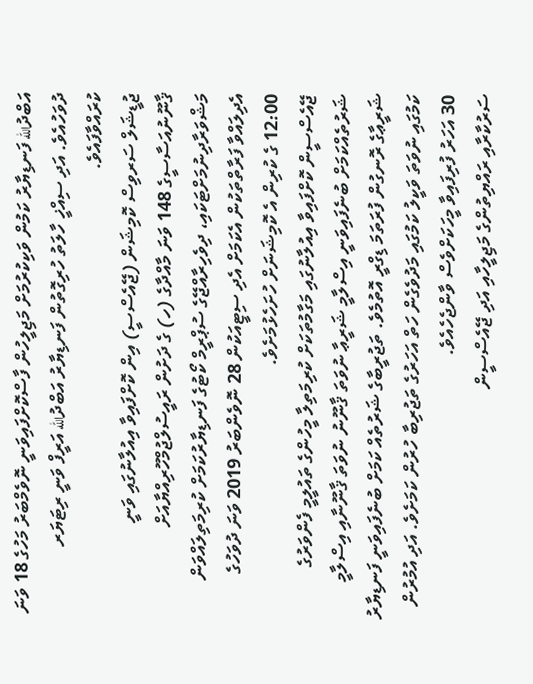އަބްދުالله ފަނޑިޔާރު ކަމުން ވަކިކުރުމަށް މަޖިލީހުން ފާސްކޮށްފައިވަނީ ނޮވެމްބަރު މަހުގެ 18 ވަނަ ދުވަހުއެވެ. އަދި ސިއްޚީ ހާލަތު ހުރިގޮތުން ފަނޑިޔާރު އަބްދުالله އަރީފް ވަނީ ރިޓަޔަރ ކުރައްވާފައެވެ.
ޖުޑީޝަލް ސަރވިސް ކޮމިޝަން (ޖޭއެސްސީ) އިން ކޮށްފައިވާ އިއުލާނުގައި ވަނީ ޤާނޫނުއަސާސީގެ 148 ވަނަ މާއްދާގެ (ހ) ގެ ދަށުން ރައީސުލްޖުމްހޫރިއްޔާއަށް މަޝްވަރާދިނުމަށްޓަކައި، ދިވެހިރާއްޖޭގެ ސުޕްރީމް ކޯޓުގެ ފަނޑިޔާރުކަމަށް ކުރިމަތިލައްވަން އެދިލައްވާ ފަރާތްތަކުން އެކަމަށް އެދި ސިޓީއަކުން 28 ނޮވެންބަރު 2019 ވަނަ ދުވަހުގެ 12:00 ގެ ކުރިން އެ ކޮމިޝަނަށް ހުށަހެޅުމަށެވެ.
ޖޭއެސްސީން ކޮށްފައިވާ އިއުލާނުގައި މަގާމުތަކަށް ކުރިމަތިލާ މީހުންގެ ތައުލީމީ ފެންވަރުގެ ޝަރުތެއްކަމަށް ބުނެފައިވަނީ އިސްލާމީ ޝަރީޢާ ނުވަތަ ޤާނޫނު ނުވަތަ ޤާނޫނާއި އިސްލާމީ ޝަރީޢާގެ ރޮނގުން ފުރަތަމަ ޑިގްރީ އޮތުމެވެ. ތަޖުރީބާގެ ޝަރުތެއް ކަމަށް ބުނެފައިވަނީ ފަނޑިޔާރު ކަމުގައި ނުވަތަ ވަކީލު ކަމުގައި މަދުވެގެން ހަތް އަހަރުގެ ތަޖުރިބާ ހުރުން ކަމަށެވެ. އަދި އުމުރުން 30 އަހަރު ފުރިފައިވާ މީހަކަށްވެސް ވާންޖެހެއެވެ.
ސަރުކާރާއި ރައްޔިތުންގެ މަޖިލީހާއި އަދި ޖޭއެސްސީން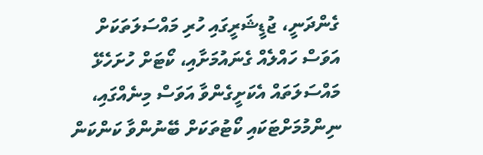ގެންދަނީ، ޖުޑީޝަރީގައި ހުރި މައްސަލަތަކަށް އަވަސް ހައްލެއް ގެނައުމަށާއި، ކޯޓަށް ހުށަހެޅޭ މައްސަލަތައް އެކަށީގެންވާ އަވަސް މިނެއްގައި، ނިންމުމަށްޓަކައި ކޯޓުތަކަށް ބޭނުންވާ ކަންކަން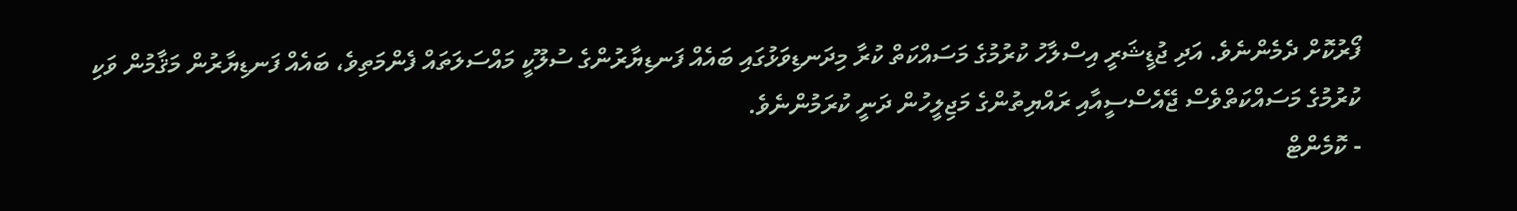ފޯރުކޮށް ދެމެންނެވެ. އަދި ޖުޑީޝަރީ އިސްލާހު ކުރުމުގެ މަސައްކަތް ކުރާ މިދަނޑިވަޅުގައި ބައެއް ފަނޑިޔާރުންގެ ސުލޫކީ މައްސަލަތައް ފެންމަތިވެ، ބައެއް ފަނޑިޔާރުން މަޤާމުން ވަކި ކުރުމުގެ މަސައްކަތްވެސް ޖޭއެސްސީއާއި ރައްޔިތުންގެ މަޖިލީހުން ދަނީ ކުރަމުންނެވެ.
- ކޮމެންޓް